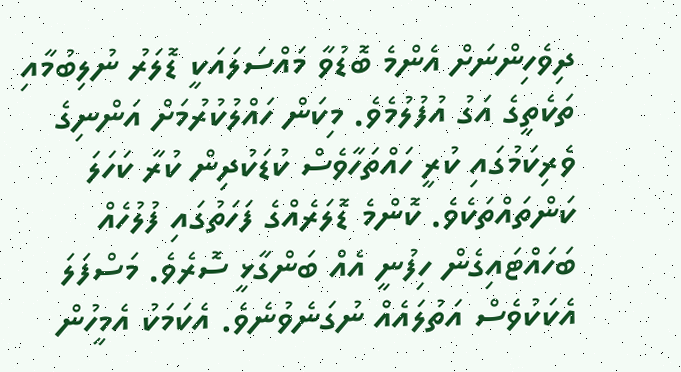ދިވެހިންނަށް އެންމެ ބޮޑުވާ މައްސަލައަކީ ޑޮލަރު ނުލިބުމާއި ތަކެތީގެ އަގު އުފުލުމެވެ. މިކަން ހައްލުކުރުމަށް އަންނިގެ ވެރިކަމުގައި ކުރީ ހައްތަހާވެސް ކުޑަކުދިން ކުރާ ކަހަލަ ކަންތައްތަކެވެ. ކޮންމެ ޑޮލަރެއްގެ ފަހަތުގައި ފުލުހެއް ބަހައްޓައިގެން ހިފުނީ އެއް ބަންގާޅީ ސޮރެވެ. މަސްފަލަ އެކަކުވެސް އަތުލައެއް ނުގަނެވުނެވެ. އެކަމަކު އެމީހުން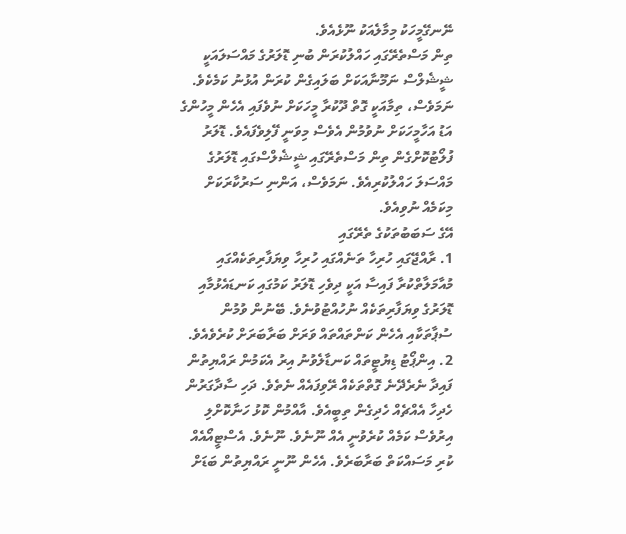ނޭނގޭމީހަކު މިމާލެއަކު ނޫޅެއެވެ.
ތިން މަސްތެރޭގައި ހައްލުކުރަން ބުނި ޑޮލަރުގެ މައްސަލައަކީ ޝީޝެލްސް ނަމޫނާއަކަށް ބަލައިގެން ކުރަން އުޅުނު ކަމެކެވެ. ނަމަވެސް، ތިމާއަކީ ގޮތް ދޫކުރާ މީހަކަށް ނުވެފައި އެހެން މީހުންގެ އަޑު އަހާމީހަކަށް ނުވުމުން އެވެސް މިވަނީ ފޭލިވެފައެވެ. ޑޮލަރު ފުލޯޓުކޮށްގެން ތިން މަސްތެރޭގައި ޝީޝެލްސްގައި ޑޮލަރުގެ މައްސަލަ ހައްލުކުރިއެވެ. ނަމަވެސް، އަންނި ސަރުކާރަކަށް މިކަމެއް ނުވިއެވެ.
އޭގެ ސަބަބުތަކުގެ ތެރޭގައި
1. ރާއްޖޭގައި ހުރިހާ ތަނެއްގައި ހުރިހާ ވިޔަފާރިތަކެއްގައި މުއާމަލާތްކުރާ ފައިސާ އަކީ ދިވެހި ޑޮލަރު ކަމުގައި ކަނޑައެޅުމާއި ޑޮލަރުގެ ވިޔަފާރިތަކެއް ނުހުއްޓުވުނެވެ. ބޭނުން ވުމުން ސުޕާތަކާއި އެހެން ކަންތައްތައް ވަރަށް ބަރާބަރަށް ކުރެވެއެވެ.
2. އިންޕޯޓު ޑިޔުޓީތައް ކަނޑާލެވުނު އިރު އެކަމުން ރައްޔިތުން ފައިދާ ނެރެދޭނެ ގޮތްތަކެއް ރޭވިފައެއް ނެތެވެ. ދަހި ސާދާގަރުން ހެދިހާ އެއްޗެއް ހެދިގެން ތިބީއެވެ. އާއްމުން ކޮޅު ހަނާކޮށްލި އިރުވެސް ކަމެއް ކުރެވުނީ އެއް ނޫނެވެ. ނޫނެވެ. އެސްޓީއޯއެއް ކުރި މަސައްކަތް ބަރާބަރެވެ. އެހެން ނޫނީ ރައްޔިތުން ބަޑަށް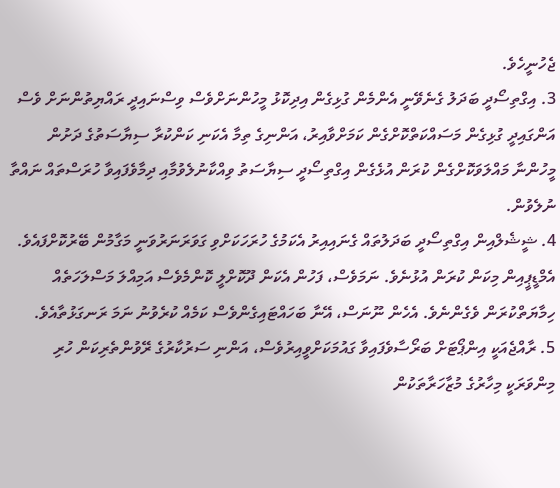ޖެހުނީހެވެ.
3. އިގްތިސޯދީ ބަދަލު ގެނެވޭނީ އެންމެން ގުޅިގެން އިދިކޮޅު މީހުންނަށްވެސް ވިސްނައިދީ ރައްޔިތުންނަށް ވެސް އަންގައިދީ ގުޅިގެން މަސައްކަތްކޮށްގެން ކަމަށްވާއިރު، އަންނިގެ ތިމާ އެކަނި ކަންކުރާ ސިޔާސަތުގެ ދަށުން މީހުންނާ މައްލަވަކޮށްގެން ކުރަން އުޅެގެން އިގްތިސޯދީ ސިޔާސަތު ވިއްކާނުލެވުމާއި ދިމާވެފައިވާ ހުރަސްތައް ނައްތާ ނުލެވުން.
4. ޝީޝެލްއިން އިގްތިސޯދީ ބަދަލުތައް ގެނައިއިރު އެކަމުގެ ހުރަހަކަށްވި ގަވަރަނަރުވަނީ މަގާމުން ބޭރުކޮށްފައެވެ. އެމްޑީޕީއިން މިކަން ކުރަން އުޅުނެވެ. ނަމަވެސް، ފަހުން އެކަން ދޫކޮށްލީ ކޮންމެވެސް އަމިއްލަ މަސްލަހަތެއް ހިމާޔަތްކުރަން ވެގެންނެވެ. އެހެން ނޫނަސް، އޭނާ ބަހައްޓައިގެންވެސް ކަމެއް ކުރެވުނު ނަމަ ރަނގަޅުތާއެވެ.
5. ރާއްޖެއަކީ އިންޕޯޓަށް ބަރޯސާވެފައިވާ ގައުމަކަށްވީއިރުވެސް، އަންނި ސަރުކާރުގެ ރޭވުންތެރިކަން ހުރި މިންވަރަކީ މިހާރުގެ މުޒާހަރާތަކުން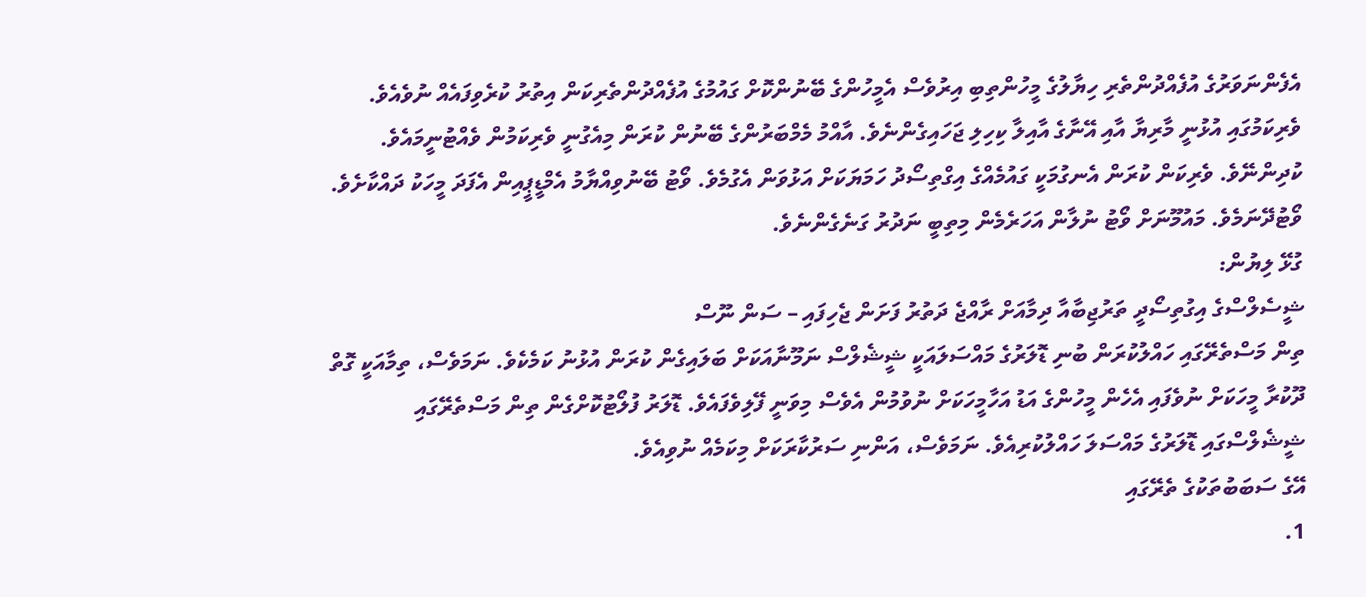އެފެންނަވަރުގެ އުފެއްދުންތެރި ހިޔާލުގެ މީހުންތިބި އިރުވެސް އެމީހުންގެ ބޭނުންކޮށް ގައުމުގެ އުފެއްދުންތެރިކަން އިތުރު ކުރެވިފައެއް ނުވެއެވެ. ވެރިކަމުގައި އުޅުނީ މާރިޔާ އާއި އޭނާގެ އާއިލާ ކިހިލި ޖަހައިގެންނެވެ. އާއްމު މެމްބަރުންގެ ބޭނުން ކުރަން މިއެގުނީ ވެރިކަމުން ވެއްޓުނީމައެވެ.
ކުދިންނޭވެ. ވެރިކަން ކުރަން އެނގުމަކީ ގައުމެއްގެ އިގްތިސޯދު ހަމަޔަކަށް އަޅުވަން އެގުމެވެ. ވޯޓު ބޭނުވިއްޔާމު އެމްޑީޕީއިން އެފަދަ މީހަކު ދައްކާށެވެ. ވޯޓުދޭނަމެވެ. މައުމޫނަށް ވޯޓު ނުލާން އަހަރެމެން މިތިބީ ނަދުރު ގަނެގެންނެވެ.
ގުޅޭ ލިޔުން:
ޝީސެލްސްގެ އިގުތިސޯދީ ތަރުޖިބާއާ ދިމާއަށް ރާއްޖެ ދަތުރު ފަށަން ޖެހިފައި – ސަން ނޫސް
ތިން މަސްތެރޭގައި ހައްލުކުރަން ބުނި ޑޮލަރުގެ މައްސަލައަކީ ޝީޝެލްސް ނަމޫނާއަކަށް ބަލައިގެން ކުރަން އުޅުނު ކަމެކެވެ. ނަމަވެސް، ތިމާއަކީ ގޮތް ދޫކުރާ މީހަކަށް ނުވެފައި އެހެން މީހުންގެ އަޑު އަހާމީހަކަށް ނުވުމުން އެވެސް މިވަނީ ފޭލިވެފައެވެ. ޑޮލަރު ފުލޯޓުކޮށްގެން ތިން މަސްތެރޭގައި ޝީޝެލްސްގައި ޑޮލަރުގެ މައްސަލަ ހައްލުކުރިއެވެ. ނަމަވެސް، އަންނި ސަރުކާރަކަށް މިކަމެއް ނުވިއެވެ.
އޭގެ ސަބަބުތަކުގެ ތެރޭގައި
1.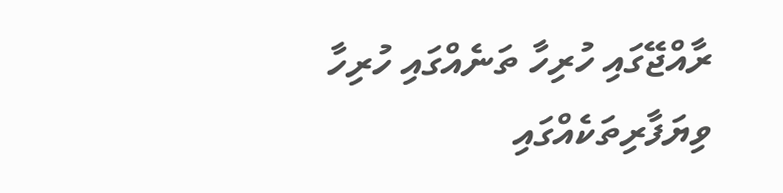ރާއްޖޭގައި ހުރިހާ ތަނެއްގައި ހުރިހާ ވިޔަފާރިތަކެއްގައި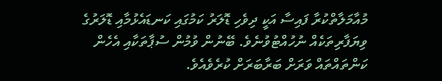މުއާމަލާތްކުރާ ފައިސާ އަކީ ދިވެހި ޑޮލަރު ކަމުގައި ކަނޑައެޅުމާއި ޑޮލަރުގެ ވިޔަފާރިތަކެއް ނުހުއްޓުވުނެވެ. ބޭނުން ވުމުން ސުޕާތަކާއި އެހެން ކަންތައްތައް ވަރަށް ބަރާބަރަށް ކުރެވެއެވެ.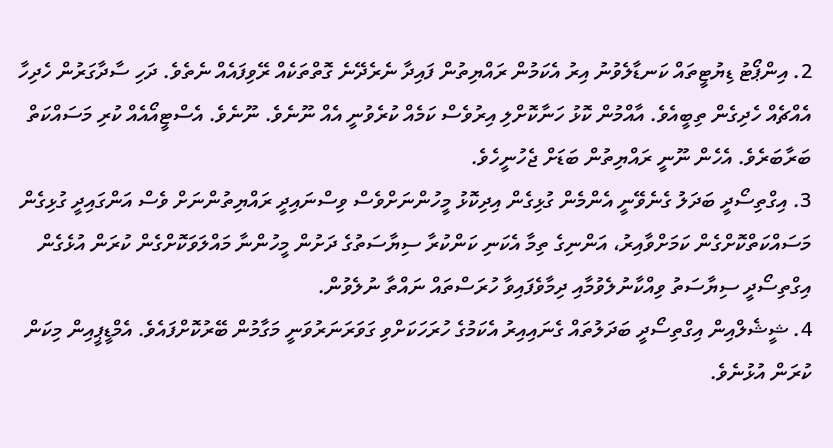2. އިންޕޯޓު ޑިޔުޓީތައް ކަނޑާލެވުނު އިރު އެކަމުން ރައްޔިތުން ފައިދާ ނެރެދޭނެ ގޮތްތަކެއް ރޭވިފައެއް ނެތެވެ. ދަހި ސާދާގަރުން ހެދިހާ އެއްޗެއް ހެދިގެން ތިބީއެވެ. އާއްމުން ކޮޅު ހަނާކޮށްލި އިރުވެސް ކަމެއް ކުރެވުނީ އެއް ނޫނެވެ. ނޫނެވެ. އެސްޓީއޯއެއް ކުރި މަސައްކަތް ބަރާބަރެވެ. އެހެން ނޫނީ ރައްޔިތުން ބަޑަށް ޖެހުނީހެވެ.
3. އިގްތިސޯދީ ބަދަލު ގެނެވޭނީ އެންމެން ގުޅިގެން އިދިކޮޅު މީހުންނަށްވެސް ވިސްނައިދީ ރައްޔިތުންނަށް ވެސް އަންގައިދީ ގުޅިގެން މަސައްކަތްކޮށްގެން ކަމަށްވާއިރު، އަންނިގެ ތިމާ އެކަނި ކަންކުރާ ސިޔާސަތުގެ ދަށުން މީހުންނާ މައްލަވަކޮށްގެން ކުރަން އުޅެގެން އިގްތިސޯދީ ސިޔާސަތު ވިއްކާނުލެވުމާއި ދިމާވެފައިވާ ހުރަސްތައް ނައްތާ ނުލެވުން.
4. ޝީޝެލްއިން އިގްތިސޯދީ ބަދަލުތައް ގެނައިއިރު އެކަމުގެ ހުރަހަކަށްވި ގަވަރަނަރުވަނީ މަގާމުން ބޭރުކޮށްފައެވެ. އެމްޑީޕީއިން މިކަން ކުރަން އުޅުނެވެ.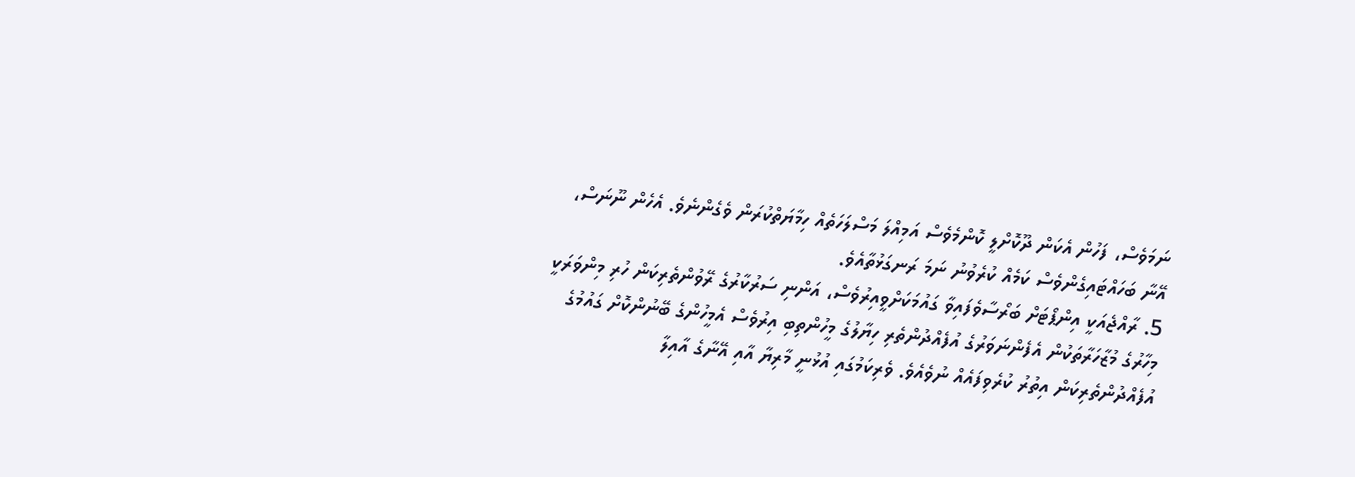ނަމަވެސް، ފަހުން އެކަން ދޫކޮށްލީ ކޮންމެވެސް އަމިއްލަ މަސްލަހަތެއް ހިމާޔަތްކުރަން ވެގެންނެވެ. އެހެން ނޫނަސް، އޭނާ ބަހައްޓައިގެންވެސް ކަމެއް ކުރެވުނު ނަމަ ރަނގަޅުތާއެވެ.
5. ރާއްޖެއަކީ އިންޕޯޓަށް ބަރޯސާވެފައިވާ ގައުމަކަށްވީއިރުވެސް، އަންނި ސަރުކާރުގެ ރޭވުންތެރިކަން ހުރި މިންވަރަކީ މިހާރުގެ މުޒާހަރާތަކުން އެފެންނަވަރުގެ އުފެއްދުންތެރި ހިޔާލުގެ މީހުންތިބި އިރުވެސް އެމީހުންގެ ބޭނުންކޮށް ގައުމުގެ އުފެއްދުންތެރިކަން އިތުރު ކުރެވިފައެއް ނުވެއެވެ. ވެރިކަމުގައި އުޅުނީ މާރިޔާ އާއި އޭނާގެ އާއިލާ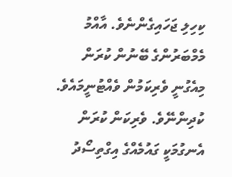ކިހިލި ޖަހައިގެންނެވެ. އާއްމު މެމްބަރުންގެ ބޭނުން ކުރަން މިއެގުނީ ވެރިކަމުން ވެއްޓުނީމައެވެ.
ކުދިންނޭވެ. ވެރިކަން ކުރަން އެނގުމަކީ ގައުމެއްގެ އިގްތިސޯދު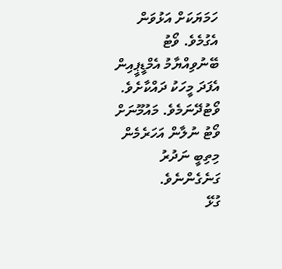ހަމަޔަކަށް އަޅުވަން އެގުމެވެ. ވޯޓު ބޭނުވިއްޔާމު އެމްޑީޕީއިން އެފަދަ މީހަކު ދައްކާށެވެ. ވޯޓުދޭނަމެވެ. މައުމޫނަށް ވޯޓު ނުލާން އަހަރެމެން މިތިބީ ނަދުރު ގަނެގެންނެވެ.
ގުޅޭ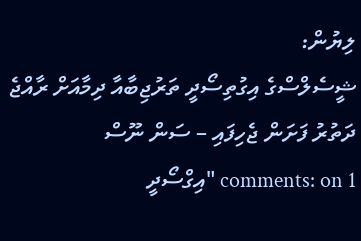ލިޔުން:
ޝީސެލްސްގެ އިގުތިސޯދީ ތަރުޖިބާއާ ދިމާއަށް ރާއްޖެ ދަތުރު ފަށަން ޖެހިފައި – ސަން ނޫސް
1 comments: on "އިގްސޯދީ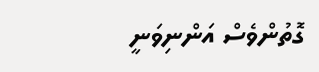ގޮތުންވެސް އަންނިވަނީ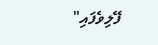ފޭލިވެފައި"